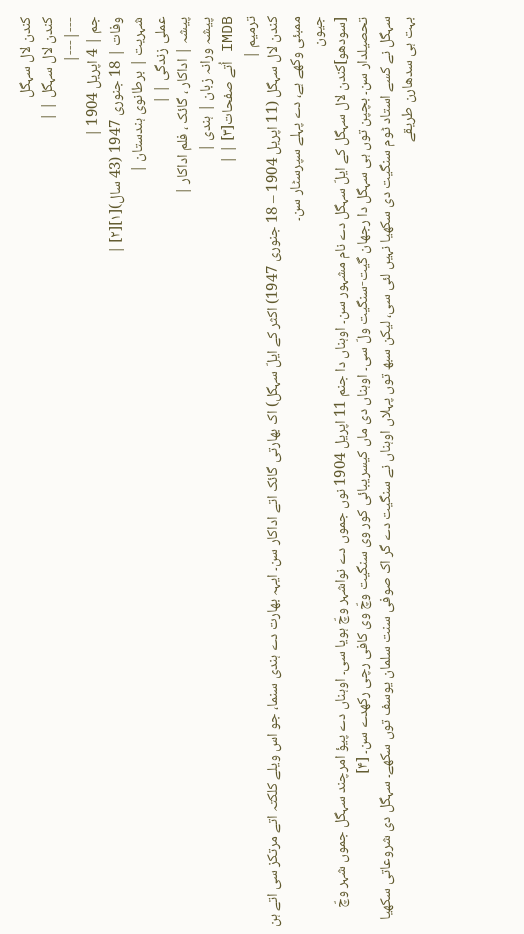کندن لال سہگل
کندن لال سہگل | |
---|---|
جم | 4 اپریل 1904 |
وفات | 18 جنوری 1947 (43 سال)[۱][۲] |
شہریت | برطانوی ہندستان |
عملی زندگی | |
پیشہ | اداکار ، گائک ، فلم اداکار |
پیشہ ورانہ زبان | ہندی |
IMDB اُتے صفحات[۳] | |
ترمیم |
کندن لال سہگل (11 اپریل 1904 – 18 جنوری 1947) اکثر کے ایلّ سہگل) اک بھارتی گائک اتے اداکار سن۔ ایہہ بھارت دے ہندی سنما، جو اس ویلے کلکتہ اتے مرتکز سی اتے ہن ممبئی وکھے ہے، دے پہلے سپرسٹار سن۔
جیون
[سودھو]کندن لال سہگل کے ایلّ سہگل دے نام مشہور سن۔ اوہناں دا جنم 11 اپریل 1904 نوں جموں دے نواشہر وچّ ہویا سی۔ اوہناں دے پیؤ امرچند سہگل جموں شہر وچّ تحصیلدار سن۔ بچپن توں ہی سہگل دا رجھان گیت-سنگیت ولّ سی۔ اوہناں دی ماں کیسریبائی کور وی سنگیت وچّ وی کافی رچی رکھدے سن۔ [۴]
سہگل نے کسے استاد ٹوم سنگیت دی سکھیا نہیں لئی سی، لیکن سبھ توں پہلاں اوہناں نے سنگیت دے گر اک صوفی سنت سلمان یوسف توں سکھے۔ سہگل دی شروعاتی سکھیا بہت ہی سدھارن طریقے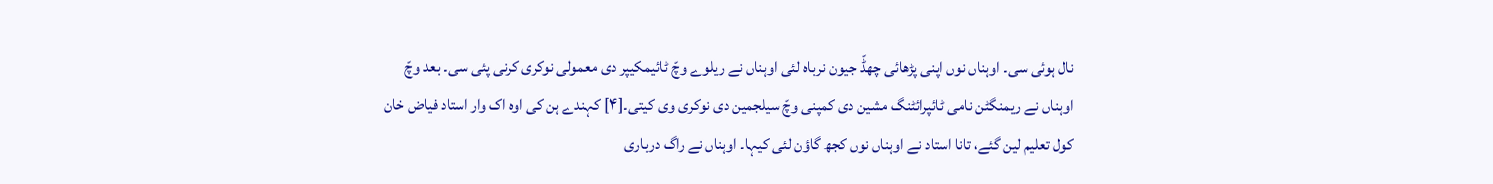نال ہوئی سی۔ اوہناں نوں اپنی پڑھائی چھڈّ جیون نرباہ لئی اوہناں نے ریلوے وچّ ٹائیمکیپر دی معمولی نوکری کرنی پئی سی۔ بعد وچّ اوہناں نے ریمنگٹن نامی ٹائپرائٹنگ مشین دی کمپنی وچّ سیلجمین دی نوکری وی کیتی۔[۴] کہندے ہن کی اوہ اک وار استاد فیاض خان کول تعلیم لین گئے، تانا استاد نے اوہناں نوں کجھ گاؤن لئی کیہا۔ اوہناں نے راگ درباری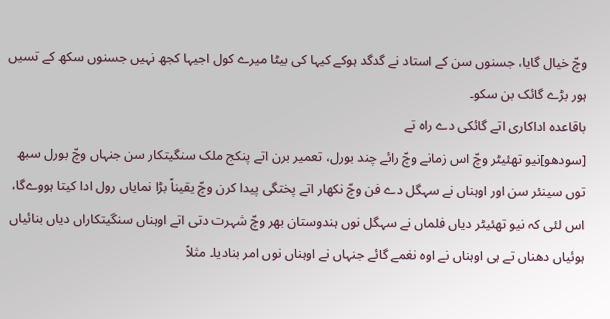وچّ خیال گایا، جسنوں سن کے استاد نے گدگد ہوکے کیہا کی بیٹا میرے کول اجیہا کجھ نہیں جسنوں سکھ کے تسیں ہور بڑے گائک بن سکو۔
باقاعدہ اداکاری اتے گائکی دے راہ تے
[سودھو]نیو تھئیٹر وچّ اس زمانے وچّ رائے چند بورل، تعمیر برن اتے پنکج ملک سنگیتکار سن جنہاں وچّ بورل سبھ توں سینئر سن اور اوہناں نے سہگل دے فن وچّ نکھار اتے پختگی پیدا کرن وچّ یقیناً بڑا نمایاں رول ادا کیتا ہووےگا، اس لئی کہ نیو تھئیٹر دیاں فلماں نے سہگل نوں ہندوستان بھر وچّ شہرت دتی اتے اوہناں سنگیتکاراں دیاں بنائیاں ہوئیاں دھناں تے ہی اوہناں نے اوہ نغمے گائے جنہاں نے اوہناں نوں امر بنادیا۔ مثلاً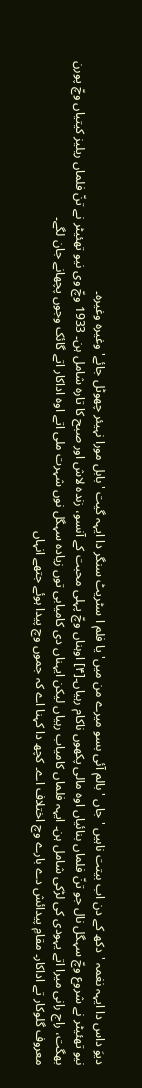دیوَ داس دا ایہہ نغمہ 'دکھ کے دن اب بیتت ناہیں ' جاں 'بالم آئی بسو میرے من میں' یا فلم ا سٹریٹ سنگر دا ایہہ گیت 'بابل مورا نہیئر چھوٹل جائے' وغیرہ وغیرہ۔
نیو تھئیٹر نے شروع وچّ سہگل نال جو تنّ فلماں بنائیاں اوہ مالی پکھوں ناکام رہیاں۔[۴] اوہناں وچّ پہلی محبت کے آنسو، زندہ لاش اور صبح کا تارہ شامل ہن۔ 1933 وچّ وی نیو تھئیٹر نے تنّ فلماں ریلیز کیتیاں وچّ پورن بھگت، راج رانی میرا اتے یہودی کی لڑکی شامل ہن۔ ایہہ فلماں کامیاب رہیاں لیکن ایہناں دی کامیابی توں زیادہ سہگل نوں شہرت ملی اتے اوہ اداکار اتے گائک وجوں پچھانے جان لگے۔
معروف گلوکار تے اداکار۔ مقامِ پیدائش دے بارے وچ اختلاف اے۔ کچھ دا کہنا اے کہ جموں وچ پیدا ہوئے جتھے انہاں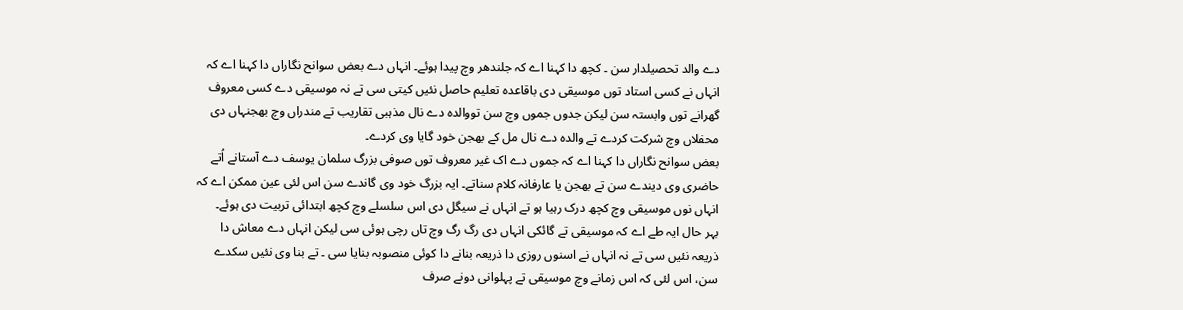دے والد تحصیلدار سن ۔ کچھ دا کہنا اے کہ جلندھر وچ پیدا ہوئے۔ انہاں دے بعض سوانح نگاراں دا کہنا اے کہ انہاں نے کسی استاد توں موسیقی دی باقاعدہ تعلیم حاصل نئيں کيتی سی تے نہ موسیقی دے کسی معروف گھرانے توں وابستہ سن لیکن جدوں جموں وچ سن تووالدہ دے نال مذہبی تقاریب تے مندراں وچ بھجنہاں دی محفلاں وچ شرکت کردے تے والدہ دے نال مل کے بھجن خود گایا وی کردے۔
بعض سوانح نگاراں دا کہنا اے کہ جموں دے اک غیر معروف توں صوفی بزرگ سلمان یوسف دے آستانے اُتے حاضری وی دیندے سن تے بھجن یا عارفانہ کلام سناتے۔ ایہ بزرگ خود وی گاندے سن اس لئی عین ممکن اے کہ انہاں نوں موسیقی وچ کچھ درک رہیا ہو تے انہاں نے سیگل دی اس سلسلے وچ کچھ ابتدائی تربیت دی ہوئے۔
بہر حال ایہ طے اے کہ موسیقی تے گائکی انہاں دی رگ رگ وچ تاں رچی ہوئی سی لیکن انہاں دے معاش دا ذریعہ نئيں سی تے نہ انہاں نے اسنوں روزی دا ذریعہ بنانے دا کوئی منصوبہ بنایا سی ۔ تے بنا وی نئيں سکدے سن، اس لئی کہ اس زمانے وچ موسیقی تے پہلوانی دونے صرف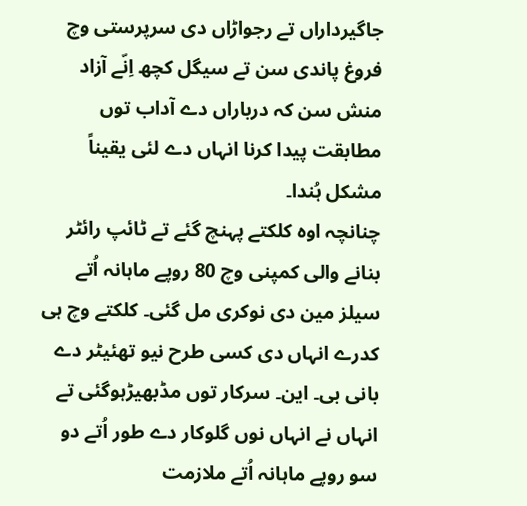جاگیرداراں تے رجواڑاں دی سرپرستی وچ فروغ پاندی سن تے سیگل کچھ اِنّے آزاد منش سن کہ درباراں دے آداب توں مطابقت پیدا کرنا انہاں دے لئی یقیناً مشکل ہُندا۔
چنانچہ اوہ کلکتے پہنچ گئے تے ٹائپ رائٹر بنانے والی کمپنی وچ 80 روپے ماہانہ اُتے سیلز مین دی نوکری مل گئی۔ کلکتے وچ ہی کدرے انہاں دی کسی طرح نیو تھئیٹر دے بانی بی۔ این۔ سرکار توں مڈبھیڑہوگئی تے انہاں نے انہاں نوں گلوکار دے طور اُتے دو سو روپے ماہانہ اُتے ملازمت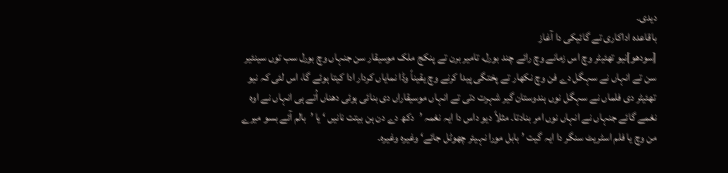دیدی۔
باقاعدہ اداکاری تے گائیکی دا آغاز
[سودھو]نیو تھئیٹر وچ اس زمانے وچ رائے چند بورل، تامیر برن تے پنکج ملک موسیقار سن جنہاں وچ بورل سب توں سینئیر سن تے انہاں نے سہگل دے فن وچ نکھار تے پختگی پیدا کرنے وچ یقیناً وڈا نمایاں کردار ادا کیتا ہوئے گا، اس لئی کہ نیو تھئیٹر دی فلماں نے سہگل نوں ہندوستان گیر شہرت دتی تے انہاں موسیقاراں دی بنائی ہوئی دھناں اُتے ہی انہاں نے اوہ نغمے گائے جنہاں نے انہاں نوں امر بنادتا۔ مثلاً دیو داس دا ایہ نغمہ ’دکھ دے دن ہن بیتت نانيں ‘ یا ’بالم آئے بسو میرے من وچ یا فلم اسٹریٹ سنگر دا ایہ گیت ’بابل مورا نہیئر چھوٹل جائے‘ وغیرہ وغیرہ۔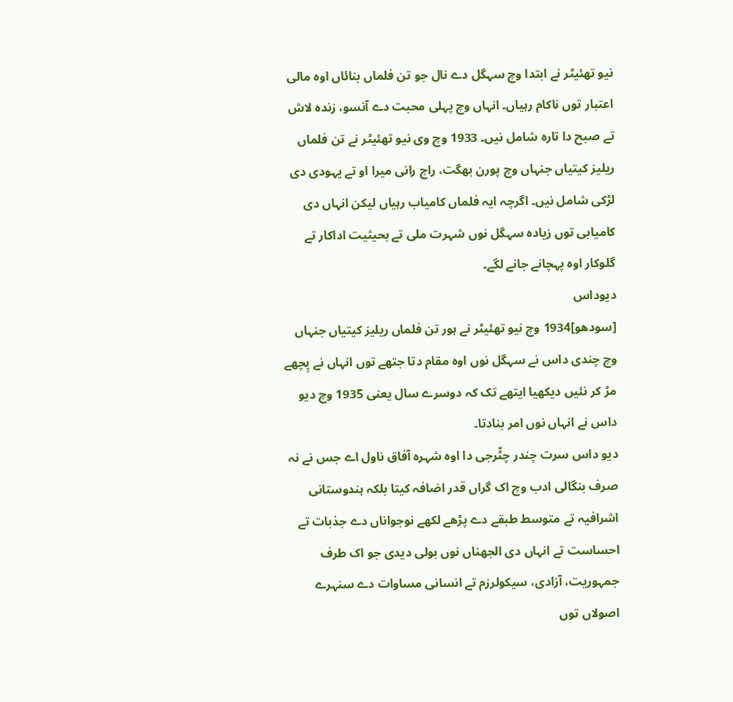نیو تھئیٹر نے ابتدا وچ سہگل دے نال جو تن فلماں بنائاں اوہ مالی اعتبار توں ناکام رہیاں۔ انہاں وچ پہلی محبت دے آنسو، زندہ لاش تے صبح دا تارہ شامل نيں۔ 1933 وچ وی نیو تھئیٹر نے تن فلماں ریلیز کيتیاں جنہاں وچ پورن بھگت، راج رانی میرا او تے یہودی دی لڑکی شامل نيں۔ اگرچہ ایہ فلماں کامیاب رہیاں لیکن انہاں دی کامیابی توں زیادہ سہگل نوں شہرت ملی تے بحیثیت اداکار تے گلوکار اوہ پہچانے جانے لگے۔
دیوداس
[سودھو]1934 وچ نیو تھئیٹر نے ہور تن فلماں ریلیز کيتیاں جنہاں وچ چندی داس نے سہگل نوں اوہ مقام دتا جتھے توں انہاں نے پِچھے مڑ کر نئيں دیکھیا ایتھے تک کہ دوسرے سال یعنی 1935 وچ دیو داس نے انہاں نوں امر بنادتا۔
دیو داس سرت چندر چٹّرجی دا اوہ شہرہ آفاق ناول اے جس نے نہ صرف بنگالی ادب وچ اک گراں قدر اضافہ کیتا بلکہ ہندوستانی اشرافیہ تے متوسط طبقے دے پڑھے لکھے نوجواناں دے جذبات تے احساست تے انہاں دی الجھناں نوں بولی دیدی جو اک طرف جمہوریت، آزادی، سیکولرزم تے انسانی مساوات دے سنہرے اصولاں توں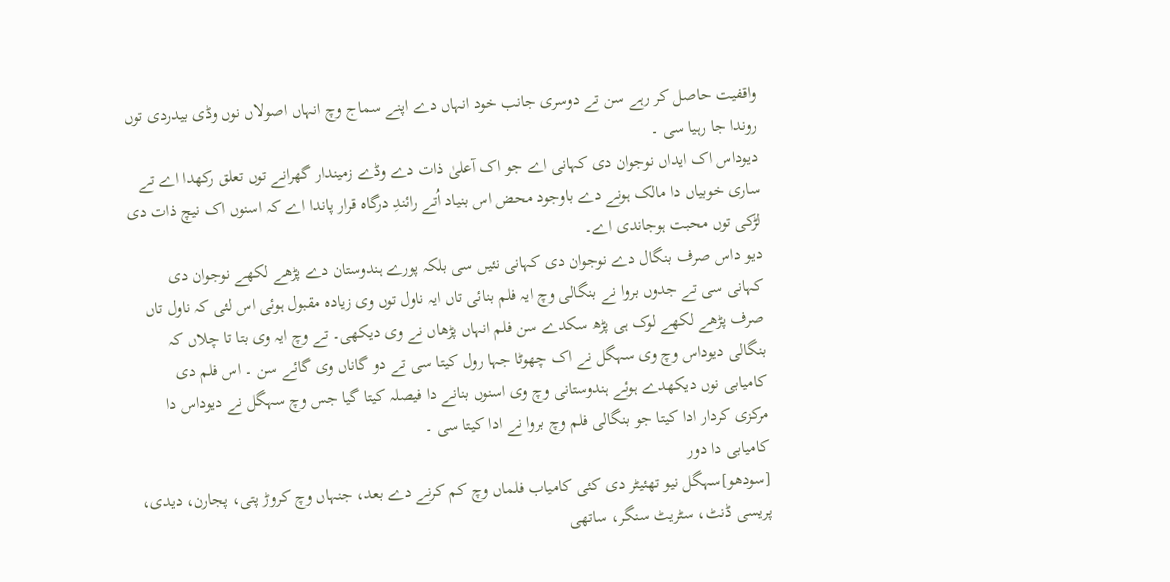واقفیت حاصل کر رہے سن تے دوسری جانب خود انہاں دے اپنے سماج وچ انہاں اصولاں نوں وڈی بیدردی توں روندا جا رہیا سی ۔
دیوداس اک ایداں نوجوان دی کہانی اے جو اک آعلیٰ ذات دے وڈے زمیندار گھرانے توں تعلق رکھدا اے تے ساری خوبیاں دا مالک ہونے دے باوجود محض اس بنیاد اُتے رائندِ درگاہ قرار پاندا اے کہ اسنوں اک نیچ ذات دی لڑکی توں محبت ہوجاندی اے۔
دیو داس صرف بنگال دے نوجوان دی کہانی نئيں سی بلکہ پورے ہندوستان دے پڑھے لکھے نوجوان دی کہانی سی تے جدوں بروا نے بنگالی وچ ایہ فلم بنائی تاں ایہ ناول توں وی زیادہ مقبول ہوئی اس لئی کہ ناول تاں صرف پڑھے لکھے لوک ہی پڑھ سکدے سن فلم انہاں پڑھاں نے وی دیکھی۔ تے وچ ایہ وی بتا تا چلاں کہ بنگالی دیوداس وچ وی سہگل نے اک چھوٹا جہا رول کیتا سی تے دو گاناں وی گائے سن ۔ اس فلم دی کامیابی نوں دیکھدے ہوئے ہندوستانی وچ وی اسنوں بنانے دا فیصلہ کیتا گیا جس وچ سہگل نے دیوداس دا مرکزی کردار ادا کیتا جو بنگالی فلم وچ بروا نے ادا کیتا سی ۔
کامیابی دا دور
[سودھو]سہگل نیو تھئیٹر دی کئی کامیاب فلماں وچ کم کرنے دے بعد، جنہاں وچ کروڑ پتی، پجارن، دیدی، پریسی ڈنٹ، سٹریٹ سنگر، ساتھی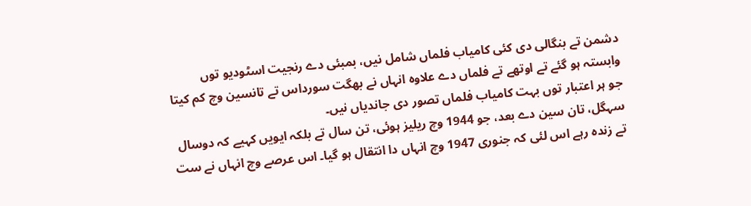دشمن تے بنگالی دی کئی کامیاب فلماں شامل نيں، بمبئی دے رنجیت اسٹودیو توں وابستہ ہو گئے تے اوتھے تے فلماں دے علاوہ انہاں نے بھگت سورداس تے تانسین وچ کم کیتا جو ہر اعتبار توں بہت کامیاب فلماں تصور دی جاندیاں نيں۔
سہگل، تان سین دے بعد، جو 1944 وچ ریلیز ہوئی، تن سال تے بلکہ ایويں کہیے کہ دوسال تے زندہ رہے اس لئی کہ جنوری 1947 وچ انہاں دا انتقال ہو گیا۔ اس عرصے وچ انہاں نے ست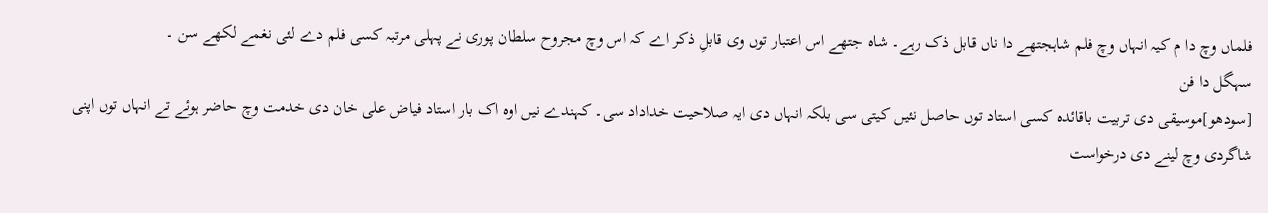فلماں وچ دا م کیہ انہاں وچ فلم شاہجتھے دا ناں قابل ذک رہے۔ شاہ جتھے اس اعتبار توں وی قابلِ ذکر اے کہ اس وچ مجروح سلطان پوری نے پہلی مرتبہ کسی فلم دے لئی نغمے لکھے سن ۔
سہگل دا فن
[سودھو]موسیقی دی تربیت باقائدہ کسی استاد توں حاصل نئيں کيتی سی بلکہ انہاں دی ایہ صلاحیت خداداد سی۔ کہندے نيں اوہ اک بار استاد فیاض علی خان دی خدمت وچ حاضر ہوئے تے انہاں توں اپنی شاگردی وچ لینے دی درخواست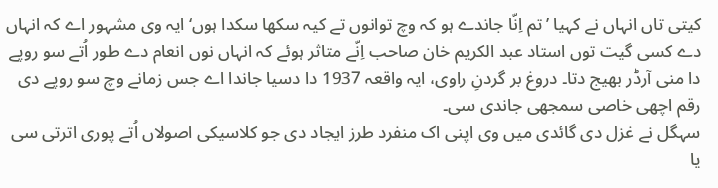کيتی تاں انہاں نے کہیا ’تم اِنّا جاندے ہو کہ وچ توانوں تے کیہ سکھا سکدا ہوں‘ ایہ وی مشہور اے کہ انہاں دے کسی گیت توں استاد عبد الکریم خان صاحب اِنّے متاثر ہوئے کہ انہاں نوں انعام دے طور اُتے سو روپے دا منی آرڈر بھیج دتا۔ دروغ بر گردنِ راوی، ایہ واقعہ 1937 دا دسیا جاندا اے جس زمانے وچ سو روپے دی رقم اچھی خاصی سمجھی جاندی سی۔
سہگل نے غزل دی گائدی ميں وی اپنی اک منفرد طرز ایجاد دی جو کلاسیکی اصولاں اُتے پوری اترتی سی یا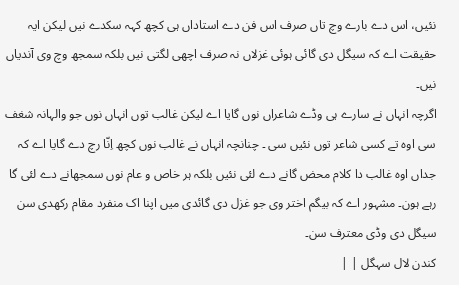نئيں، اس دے بارے وچ تاں صرف اس فن دے استاداں ہی کچھ کہہ سکدے نيں لیکن ایہ حقیقت اے کہ سیگل دی گائی ہوئی غزلاں نہ صرف اچھی لگتی نيں بلکہ سمجھ وچ وی آندیاں نيں۔
اگرچہ انہاں نے سارے ہی وڈے شاعراں نوں گایا اے لیکن غالب توں انہاں نوں جو والہانہ شغف سی اوہ تے کسی شاعر توں نئيں سی ۔ چنانچہ انہاں نے غالب نوں کچھ اِنّا رچ دے گایا اے کہ جداں اوہ غالب دا کلام محض گانے دے لئی نئيں بلکہ ہر خاص و عام نوں سمجھانے دے لئی گا رہے ہون۔ مشہور اے کہ بیگم اختر وی جو غزل دی گائدی ميں اپنا اک منفرد مقام رکھدی سن سیگل دی وڈی معترف سن۔
کندن لال سہگل | |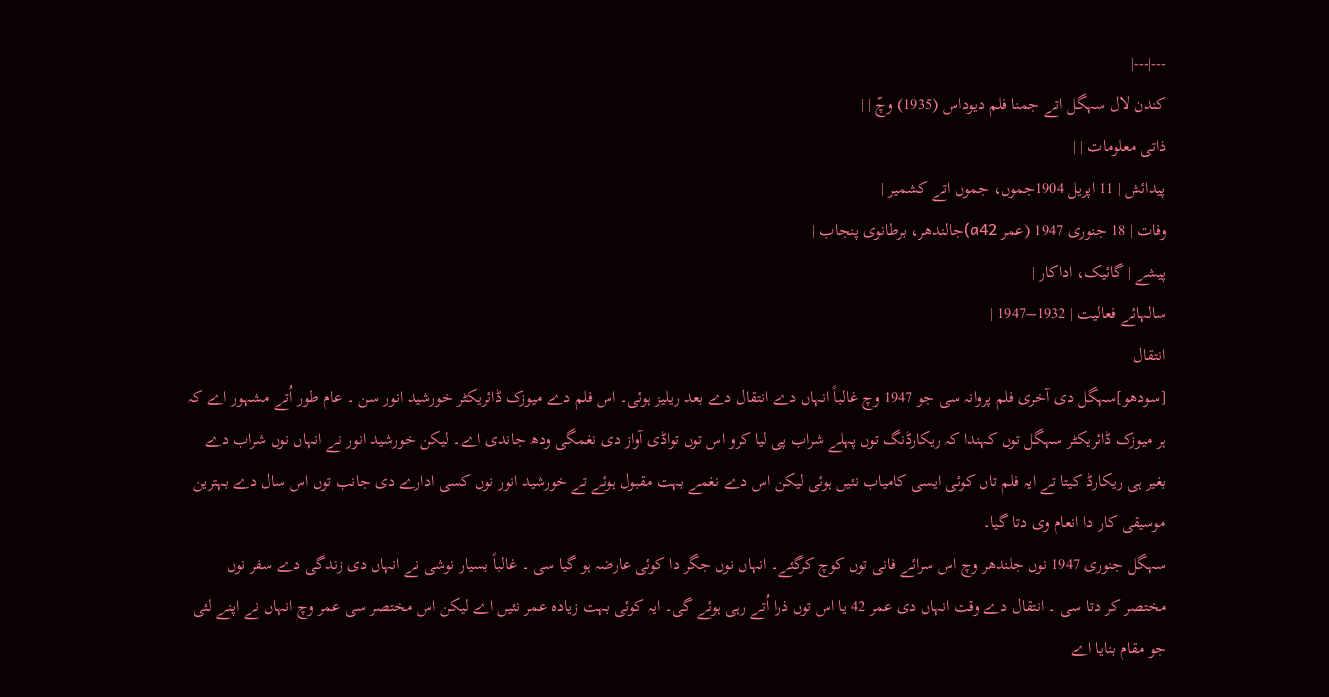---|---|
کندن لال سہگل اتے جمنا فلم دیوداس (1935) وچّ | |
ذاتی معلومات | |
پیدائش | 11 اپریل 1904جموں، جموں اتے کشمیر |
وفات | 18 جنوری 1947 (عمر a42)جالندھر، برطانوی پنجاب |
پیشے | گائیک، اداکار |
سالہائے فعالیت | 1932–1947 |
انتقال
[سودھو]سہگل دی آخری فلم پروانہ سی جو 1947 وچ غالباً انہاں دے انتقال دے بعد ریلیز ہوئی۔ اس فلم دے میوزک ڈائریکٹر خورشید انور سن ۔ عام طور اُتے مشہور اے کہ ہر میوزک ڈائریکٹر سہگل توں کہندا کہ ریکارڈنگ توں پہلے شراب پی لیا کرو اس توں تواڈی آواز دی نغمگی ودھ جاندی اے۔ لیکن خورشید انور نے انہاں نوں شراب دے بغیر ہی ریکارڈ کیتا تے ایہ فلم تاں کوئی ایسی کامیاب نئيں ہوئی لیکن اس دے نغمے بہت مقبول ہوئے تے خورشید انور نوں کسی ادارے دی جانب توں اس سال دے بہترین موسیقی کار دا انعام وی دتا گیا۔
سہگل جنوری 1947 نوں جلندھر وچ اس سرائے فانی توں کوچ کرگئے۔ انہاں نوں جگر دا کوئی عارضہ ہو گیا سی ۔ غالباً بسیار نوشی نے انہاں دی زندگی دے سفر نوں مختصر کر دتا سی ۔ انتقال دے وقت انہاں دی عمر 42 یا اس توں ذرا اُتے رہی ہوئے گی۔ ایہ کوئی بہت زیادہ عمر نئيں اے لیکن اس مختصر سی عمر وچ انہاں نے اپنے لئی جو مقام بنایا اے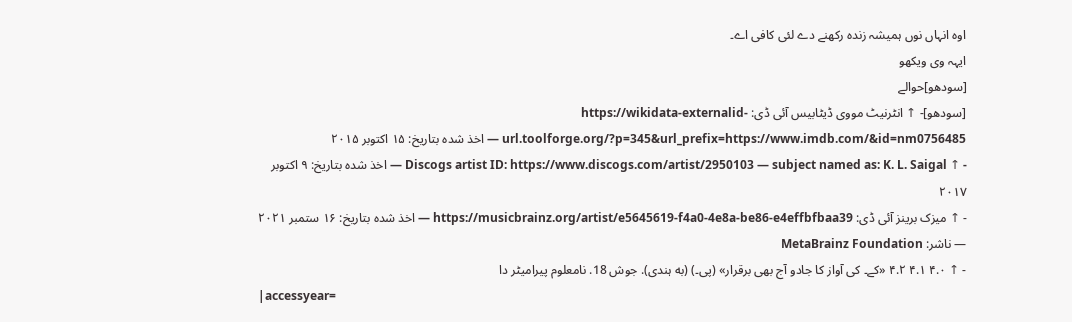اوہ انہاں نوں ہمیشہ زندہ رکھنے دے لئی کافی اے۔
ایہہ وی ویکھو
[سودھو]حوالے
[سودھو]- ↑ انٹرنیٹ مووی ڈیٹابیس آئی ڈی: https://wikidata-externalid-url.toolforge.org/?p=345&url_prefix=https://www.imdb.com/&id=nm0756485 — اخذ شدہ بتاریخ: ۱۵ اکتوبر ۲۰۱۵
- ↑ Discogs artist ID: https://www.discogs.com/artist/2950103 — subject named as: K. L. Saigal — اخذ شدہ بتاریخ: ۹ اکتوبر ۲۰۱۷
- ↑ میزک برینز آئی ڈی: https://musicbrainz.org/artist/e5645619-f4a0-4e8a-be86-e4effbfbaa39 — اخذ شدہ بتاریخ: ۱۶ ستمبر ۲۰۲۱ — ناشر: MetaBrainz Foundation
- ↑ ۴.۰ ۴.۱ ۴.۲ «کے۔ کی آواز کا جادو آج بھی برقرار» (پی۔) (به ہندی). جوش 18. نامعلوم پیرامیٹر دا
|accessyear=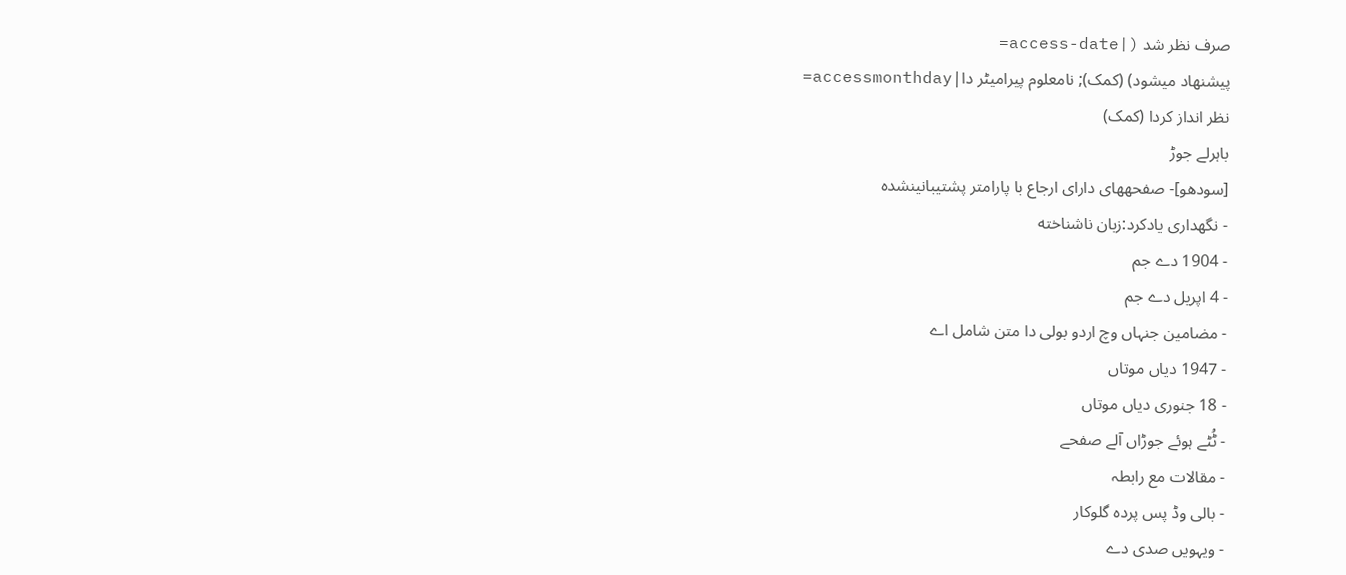صرف نظر شد (|access-date=
پیشنهاد میشود) (کمک); نامعلوم پیرامیٹر دا|accessmonthday=
نظر انداز کردا (کمک)
باہرلے جوڑ
[سودھو]- صفحههای دارای ارجاع با پارامتر پشتیبانینشده
- نگهداری یادکرد:زبان ناشناخته
- 1904 دے جم
- 4 اپریل دے جم
- مضامین جنہاں وچ اردو بولی دا متن شامل اے
- 1947 دیاں موتاں
- 18 جنوری دیاں موتاں
- ٹُٹے ہوئے جوڑاں آلے صفحے
- مقالات مع رابطہ
- بالی وڈ پس پردہ گلوکار
- ویہويں صدی دے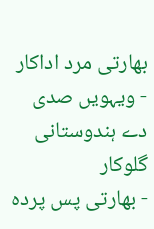بھارتی مرد اداکار
- ویہويں صدی دے ہندوستانی گلوکار
- بھارتی پس پردہ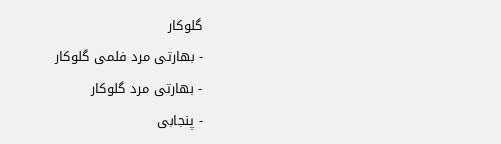گلوکار
- بھارتی مرد فلمی گلوکار
- بھارتی مرد گلوکار
- پنجابی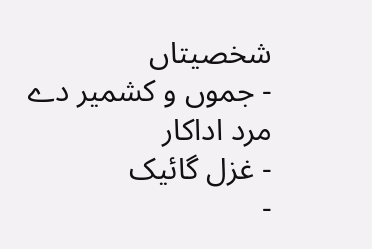شخصیتاں
- جموں و کشمیر دے مرد اداکار
- غزل گائیک
-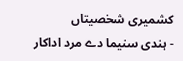کشمیری شخصیتاں
- ہندی سنیما دے مرد اداکار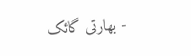- بھارتی گائک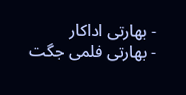- بھارتی اداکار
- بھارتی فلمی جگت